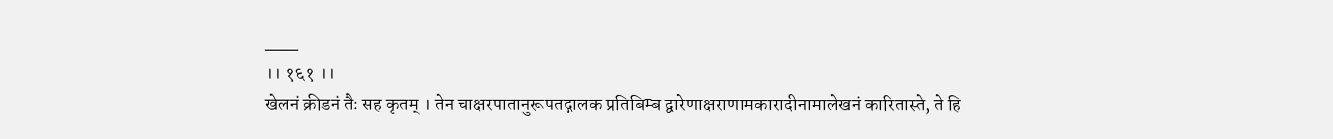___
।। १६१ ।।
खेलनं क्रीडनं तैः सह कृतम् । तेन चाक्षरपातानुरूपतद्गालक प्रतिबिम्ब द्वारेणाक्षराणामकारादीनामालेखनं कारितास्ते, ते हि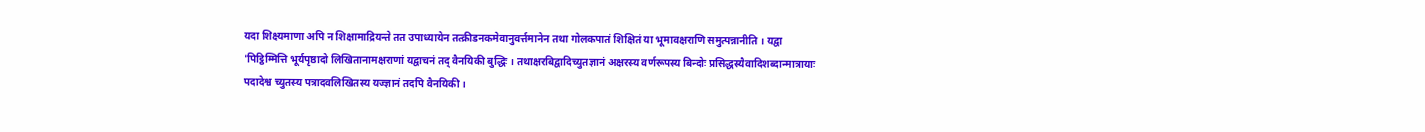यदा शिक्ष्यमाणा अपि न शिक्षामाद्रियन्ते तत उपाध्यायेन तत्क्रीडनकमेवानुवर्त्तमानेन तथा गोलकपातं शिक्षितं या भूमावक्षराणि समुत्पन्नानीति । यद्वा 'पिट्ठिम्मित्ति भूर्यपृष्ठादो लिखितानामक्षराणां यद्वाचनं तद् वैनयिकी बुद्धिः । तथाक्षरबिद्वादिच्युतज्ञानं अक्षरस्य वर्णरूपस्य बिन्दोः प्रसिद्धस्यैवादिशब्दान्मात्रायाः पदादेश्व च्युतस्य पत्रादवलिखितस्य यज्ज्ञानं तदपि वैनयिकी ।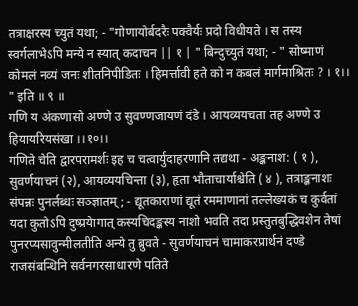तत्राक्षरस्य च्युतं यथा; - "गोणायोर्बदरैः पक्वैर्यः प्रदो विधीयते । स तस्य स्वर्गलाभेऽपि मन्ये न स्यात् कदाचन || १ | " बिन्दुच्युतं यथा; - " सोष्माणं कोमलं नव्यं जनः शीतनिपीडितः । हिमर्त्तावी हते को न कबलं मार्गमाश्रितः ? । १।। " इति ॥ ९ ॥
गणि य अंकणासो अण्णे उ सुवण्णजायणं दंडे । आयव्ययचता तह अण्णे उ हियायरियसंखा ।।१०।।
गणिते चेति द्वारपरामर्शः इह च चत्वार्युदाहरणानि तद्यथा - अङ्कनाश: ( १ ), सुवर्णयाचनं (२), आयव्ययचिन्ता (३), हृता भौताचार्याश्चेति ( ४ ), तत्राङ्कनाशः संपन्नः पुनर्लब्धः सञ्ज्ञातम् ; - द्यूतकाराणां द्यूतं रममाणानां तल्लेख्यकं च कुर्वतां यदा कुतोऽपि दुष्प्रयेागात् कस्यचिदङ्कस्य नाशो भवति तदा प्रस्तुतबुद्धिवशेन तेषां पुनरप्यसावुन्मीलतीति अन्ये तु ब्रुवते - सुवर्णयाचनं चामाकरप्रार्थनं दण्डे राजसंबन्धिनि सर्वनगरसाधारणे पतिते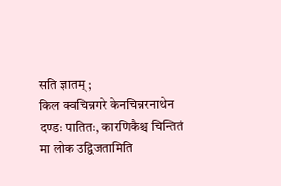सति ज्ञातम् ;
किल क्वचिन्नगरे केनचिन्नरनाथेन दण्डः पातितः, कारणिकैश्च चिन्तितं मा लोक उद्विजतामिति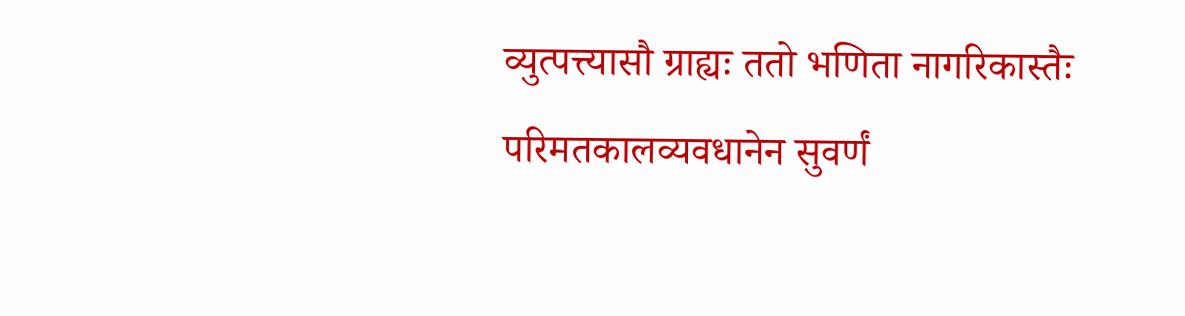व्युत्पत्त्यासौ ग्राह्यः ततो भणिता नागरिकास्तैः परिमतकालव्यवधानेन सुवर्णं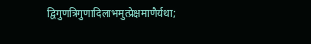द्विगुणत्रिगुणादिलाभमुत्प्रेक्षमाणैर्यथा;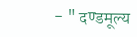- " दण्डमूल्य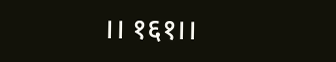।। १६१।।